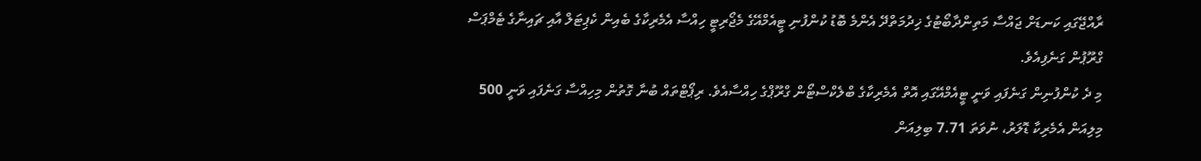ރާއްޖޭގައި ކަނޑަށް ޖައްސާ މަތިންދާބޯޓުގެ ޚިދުމަތްދޭ އެންމެ ބޮޑު ކުންފުނި ޓީއެމްއޭގެ މެޖޯރިޓީ ހިއްސާ އެމެރިކާގެ ބެއިން ކެޕިޓަލް އާއި ޗައިނާގެ ޓެމްޕަސް ގްރޫޕުން ގަނެފިއެވެ.
މި ދެ ކުންފުނިން ގަނެފައި ވަނީ ޓީއެމްއޭގައި އޮތް އެމެރިކާގެ ބްލެކްސްޓޯން ގްރޫޕްގެ ހިއްސާއެވެ. ރިޕޯޓްތައް ބުނާ ގޮތުން މިހިއްސާ ގަނެފައި ވަނީ 500 މިލިއަން އެމެރިކާ ޑޮލަރު، ނުވަތަ 7.71 ބިލިއަން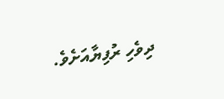ދިވެހި ރުފިޔާއަށެވެ.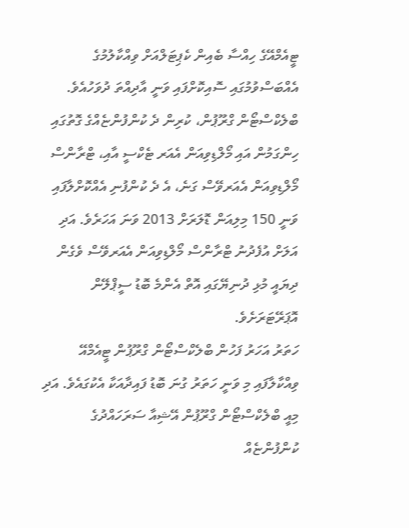ޓީއެމްއޭގެ ހިއްސާ ބެއިން ކެޕިޓަލްއަށް ވިއްކާލުމުގެ އެއްބަސްވުމުގައި ސޮއިކޮށްފައި ވަނީ އާދިއްތަ ދުވަހުއެވެ.
ބްލެކްސްޓޯން ގްރޫޕުން، ކުރިން ދެ ކުންފުންޏެއްގެ ގޮތުގައި ހިންގަމުން އައި މޯލްޑިވިއަން އެއަރ ޓެކްސީ އާއި، ޓްރާންސް މޯލްޑިވިއަން އެއަރވޭސް ގަނެ، އެ ދެ ކުންފުނި އެއްކޮށްލާފައި ވަނީ 150 މިލިއަން ޑޮލަރަށް 2013 ވަނަ އަހަރެވެ. އަދި އަލަށް އުފެދުނު ޓްރާންސް މޯލްޑިވިއަން އެއަރވޭސް ވެގެން ދިޔައީ މުޅި ދުނިޔޭގައި އޮތް އެންމެ ބޮޑު ސީޕްލޭން އޮޕަރޭޓަރަށެވެ.
ހަތަރު އަހަރު ފަހުން ބްލެކްސްޓޯން ގްރޫޕުން ޓީއެމްއޭ ވިއްކާލާފައި މި ވަނީ ހަތަރު ގުނަ ބޮޑު ފައިދާއަކާ އެކުގައެވެ. އަދި މިއީ ބްލެކްސްޓޯން ގްރޫޕުން އޭޝިއާ ސަރަހައްދުގެ ކުންފުންޏެއް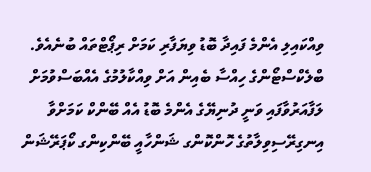ވިއްކައިލި އެންމެ ފައިދާ ބޮޑު ވިޔަފާރި ކަމަށް ރިޕޯޓްތައް ބުނެއެވެ.
ބްލެކްސްޓޯންގެ ހިއްސާ ބެއިން އަށް ވިއްކާލުމުގެ އެއްބަސްވުމަށް ލަފާއަރުވާފައި ވަނީ ދުނިޔޭގެ އެންމެ ބޮޑު އެއް ބޭންކް ކަމަށްވާ އިނގިރޭސިވިލާތުގެ ހޮންކޮންގ ޝަންހާއީ ބޭންކިންގ ކޯޕަރޭޝަން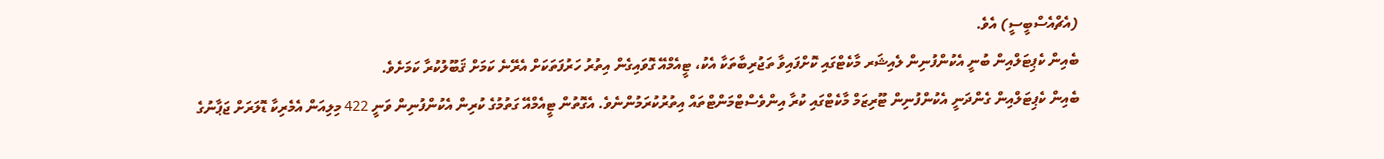(އެޗްއެސްބީސީ) އެވެ.
ބެއިން ކެޕިޓަލްއިން ބުނީ އެކުންފުނިން ލެއިޝަރ މާކެޓްގައި ކޮށްފައިވާ ތަޖުރިބާތަކާ އެކު، ޓީއެމްއޭ ގޮވައިގެން އިތުރު ހަރުފަތަކަށް އެރޭނެ ކަމަށް ޤަބޫލުކުރާ ކަމަށެވެ.
ބެއިން ކެޕިޓަލްއިން ގެންދަނީ އެކުންފުނިން ޓޫރިޒަމް މާކެޓްގައި ކުރާ އިންވެސްޓްމަންޓްތައް އިތުރުކުރަމުންނެވެ. އެގޮތުން ޓީއެމްއޭ ގަތުމުގެ ކުރިން އެކުންފުނިން ވަނީ 422 މިލިއަން އެމެރިކާ ޑޮލަރަށް ޖަޕާނުގެ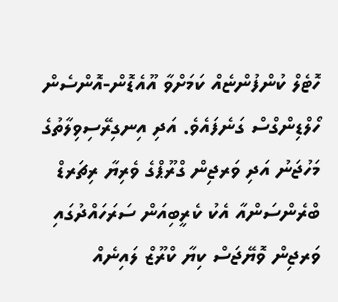ހޮޓެލް ކުންފުންޏެއް ކަމަށްވާ އޫއެޑޮން-އޮންސެން ހޯލްޑިންގްސް ގަނެފައެވެ. އަދި އިނގިރޭސިވިލާތުގެ މަހުޖަނު އަދި ވަރޖިން ގްރޫޕްގެ ވެރިޔާ ރިޗަރޑް ބްރެންސަންއާ އެކު ކެރީބިއަން ސަރަހައްދުގައި ވަރޖިން ވޮޔޭޖަސް ކިޔާ ކްރޫޒް ލައިނެއް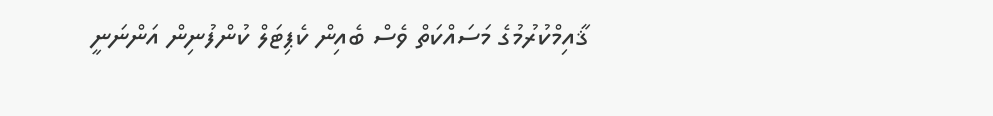ޤާއިމްކުރުމުގެ މަސައްކަތް ވެސް ބެއިން ކެޕިޓަލް ކުންފުނިން އަންނަނީ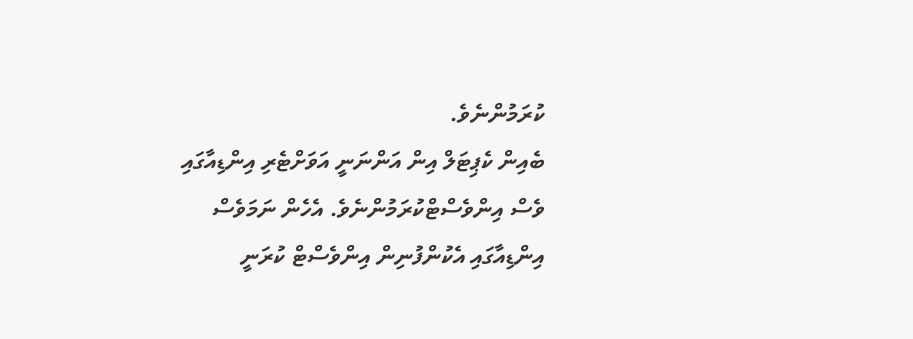ކުރަމުންނެވެ.
ބެއިން ކެޕިޓަލް އިން އަންނަނީ އަވަށްޓެރި އިންޑިއާގައި ވެސް އިންވެސްޓްކުރަމުންނެވެ. އެހެން ނަމަވެސް އިންޑިއާގައި އެކުންފުނިން އިންވެސްޓް ކުރަނީ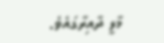މާލީ ދާއިރާގައެވެ.